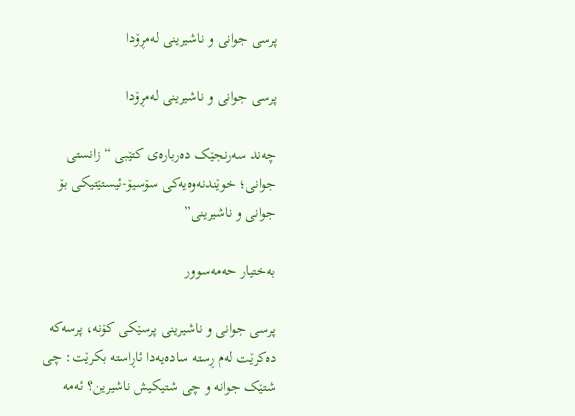پرسی جوانی و ناشیرینی لەمڕۆدا

پرسی جوانی و ناشیرینی لەمڕۆدا

چەند سەرنجێک دەربارەی کتێبی “زانستی جوانی؛ خوێندنەوەیەکی سۆسیۆ-ئیستێتیکی بۆ جوانی و ناشیرینی”

بەختیار حەمەسوور

پرسی جوانی و ناشیرینی پرسێکی کۆنە، پرسەکە دەکرێت لەم ڕستە سادەیەدا ئاڕاستە بکرێت: چی شتێک جوانە و چی شتیکیش ناشیرین؟ ئەمە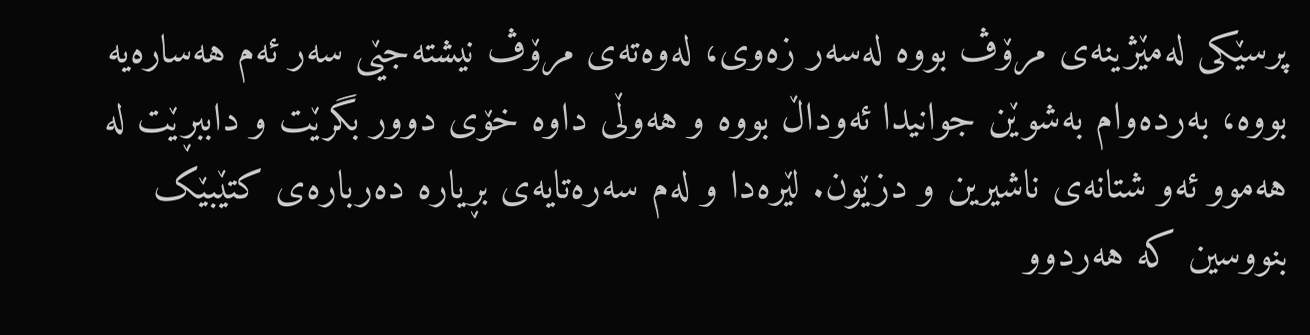پرسێکی لەمێژینەی مرۆڤ بووە لەسەر زەوی، لەوەتەی مرۆڤ نیشتەجێی سەر ئەم هەسارەیە بووە، بەردەوام بەشوێن جوانیدا ئەوداڵ بووە و هەوڵی داوە خۆی دوور بگرێت و داببڕێت لە هەموو ئەو شتانەی ناشیرین و دزێون. لێرەدا و لەم سەرەتایەی بڕیارە دەربارەی کتێبێک بنووسین کە هەردوو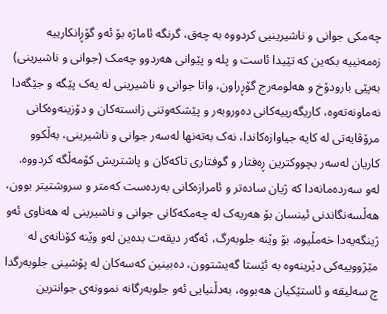چەمکی جوانی و ناشیرینیی کردووە بە چەق، گرنگە ئاماژە بۆ ئەو گۆڕانکارییە زەمەنییە بکەین کە تێیدا ئاست و پلە و پێوانی هەردوو چەمک (جوانی و ناشیرینی) بەپێی بارودۆخ و هەلومەرج گۆڕراون، واتا جوانی و ناشیرینی لە یەک پێگە و جێگەدا نەماونەتەوە، کاریگەرییەکانی دەوروبەر و پێشکەوتنی زانستەکان و دۆزینەوەکانی مرۆڤایەتی لە کایە جیاوازەکاندا، نەک بەتەنها لەسەر جوانی و ناشیرینی، بەڵکوو کاریان لەسەر بچووکترین ڕەفتار و گوفتاری تاکەکان و پاشتریش کۆمەڵگە کردووە. لەو سەردەمانەدا کە ژیان سادەتر و ئامرازەکانی بەردەست کەمتر و سروشتیتر بوون، هەڵسەنگاندنی ئینسان بۆ هەریەک لە چەمکەکانی جوانی و ناشیرینی لە هەناوی ئەو ژینگەیەدا خەمڵیوە، بۆ وێنە جلوبەرگ، ئەگەر دیقەت بدەین لەو وێنە کۆنانەی لە مێژووییەکی دێرینەوە بە ئێستا گەیشتوون، دەبینین کەسەکان لە پۆشینی جلوبەرگدا چ سەلیقە و ئاستێکیان هەبووە، بەدڵنیایی ئەو جلوبەرگانە نموونەی جوانترین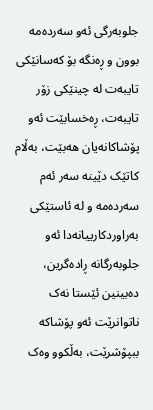جلوبەرگی ئەو سەردەمە بوون و ڕەنگە بۆ کەسانێکی تایبەت لە چینێکی زۆر تایبەت، ڕەخسابێت ئەو پۆشاکانەیان هەبێت، بەڵام کاتێک دێینە سەر ئەم سەردەمە و لە ئاستێکی بەراوردکارییانەدا ئەو جلوبەرگانە ڕادەگرین، دەبینین ئێستا نەک ناتوانرێت ئەو پۆشاکە ببپۆشرێت، بەڵکوو وەک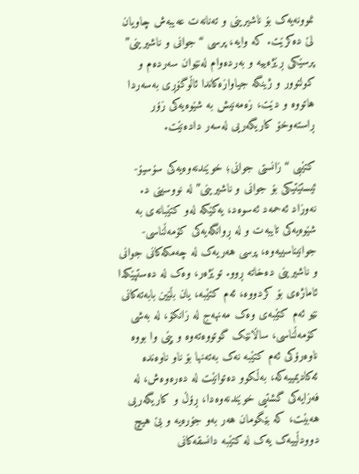نموونەیەک بۆ ناشیرینی و تەنانەت عەیبەش چاویان لێ دەکرێت. کە وایە، پرسی “جوانی و ناشیرینی” پرسێکی ڕێژەییە و بەردەوام لەنێوان سەردەم و کولتوور و ژینگە جیاوازەکاندا ئاڵوگۆڕی بەسەردا هاتووە و دێت، زەمەنیش بە شێوەیەکی زۆر ڕاستەوخۆ کاریگەریی لەسەر دادەنێت.

کتێبی “زانستی جوانی؛ خوێندنەوەیەکی سۆسیۆ-ئیستێتیکی بۆ جوانی و ناشیرینی” لە نووسینی د. نەوزاد ئەحمەد ئەسوەد، یەکێکە لەو کتێبانەی بە شێوەیەکی تایبەت و لە ڕوانگەیەکی کۆمەڵناسی-جوانیناسییەوە، پرسی هەریەک لە چەمکەکانی جوانی و ناشیرینی دەخاتە ڕوو. توێژەر، وەک لە دەستپێکدا ئاماژەی بۆ کردووە، ئەم کتێبە، یان بڵێین بابەتەکانی نێو ئەم کتێبەی وەک مەنهەج لە زانکۆ، لە بەشی کۆمەڵناسی، ساڵانێک گوتووەتەوە و پێی وا بووە ناوەرۆکی ئەم کتێبە نەک بەتەنها بۆ ناو ناوەندە ئەکادیمییەکە، بەڵکوو دەتوانێت لە دەرەوەش، لە فەزایەکی گشتیی خوێندنەوەدا، ڕۆڵ و کاریگەریی هەبێت، کە بێگومان هەر بەو جۆرەیە و بێ هیچ دوودڵییەک یەک لە کتێبە دانسقەکانی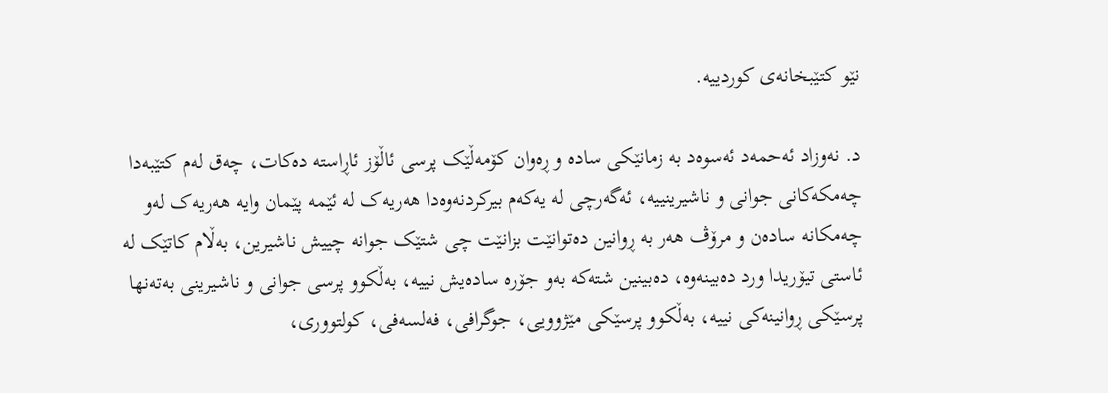نێو کتێبخانەی کوردییە.

د. نەوزاد ئەحمەد ئەسوەد بە زمانێکی سادە و ڕەوان کۆمەڵێک پرسی ئاڵۆز ئاڕاستە دەکات، چەق لەم کتێبەدا چەمکەکانی جوانی و ناشیرینییە، ئەگەرچی لە یەکەم بیرکردنەوەدا هەریەک لە ئێمە پێمان وایە هەریەک لەو چەمکانە سادەن و مرۆڤ هەر بە ڕوانین دەتوانێت بزانێت چی شتێک جوانە چییش ناشیرین، بەڵام کاتێک لە ئاستی تیۆریدا ورد دەبینەوە، دەبینین شتەکە بەو جۆرە سادەیش نییە، بەڵکوو پرسی جوانی و ناشیرینی بەتەنها پرسێکی ڕوانینەکی نییە، بەڵکوو پرسێکی مێژوویی، جوگرافی، فەلسەفی، کولتووری،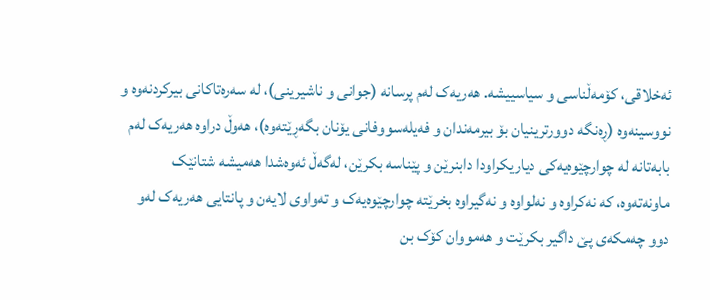ئەخلاقی، کۆمەڵناسی و سیاسییشە. هەریەک لەم پرسانە (جوانی و ناشیرینی)، لە سەرەتاکانی بیرکردنەوە و نووسینەوە (ڕەنگە دوورترینیان بۆ بیرمەندان و فەیلەسووفانی یۆنان بگەڕێتەوە)، هەوڵ دراوە هەریەک لەم بابەتانە لە چوارچێوەیەکی دیاریکراودا دابنرێن و پێناسە بکرێن، لەگەڵ ئەوەشدا هەمیشە شتانێک ماونەتەوە، کە نەکراوە و نەلواوە و نەگیراوە بخرێتە چوارچێوەیەک و تەواوی لایەن و پانتایی هەریەک لەو دوو چەمکەی پێ داگیر بکرێت و هەمووان کۆک بن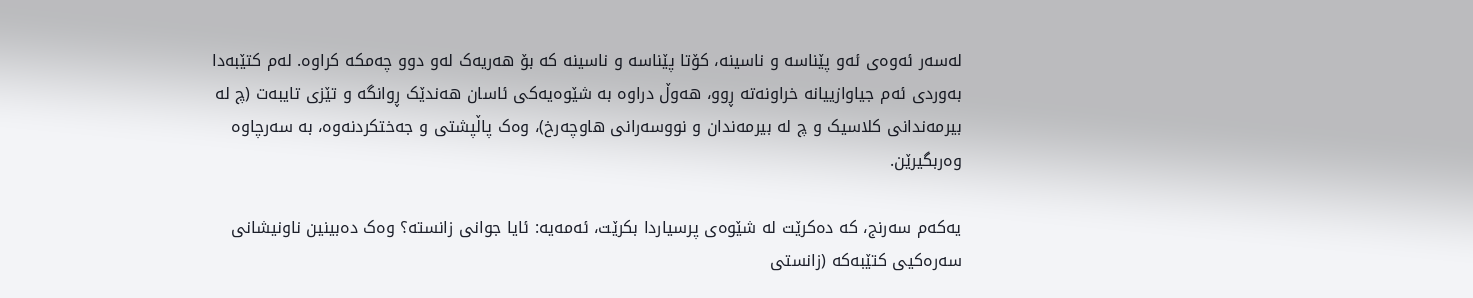لەسەر ئەوەی ئەو پێناسە و ناسینە، کۆتا پێناسە و ناسینە کە بۆ هەریەک لەو دوو چەمکە کراوە. لەم کتێبەدا بەوردی ئەم جیاوازییانە خراونەتە ڕوو، هەوڵ دراوە بە شێوەیەکی ئاسان هەندێک ڕوانگە و تێزی تایبەت (چ لە بیرمەندانی کلاسیک و چ لە بیرمەندان و نووسەرانی هاوچەرخ)، وەک پاڵپشتی و جەختکردنەوە، بە سەرچاوە وەربگیرێن.

یەکەم سەرنج، کە دەکرێت لە شێوەی پرسیاردا بکرێت، ئەمەیە: ئایا جوانی زانستە؟ وەک دەبینین ناونیشانی سەرەکیی کتێبەکە (زانستی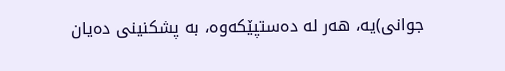جوانی)یە، هەر لە دەستپێکەوە، بە پشکنینی دەیان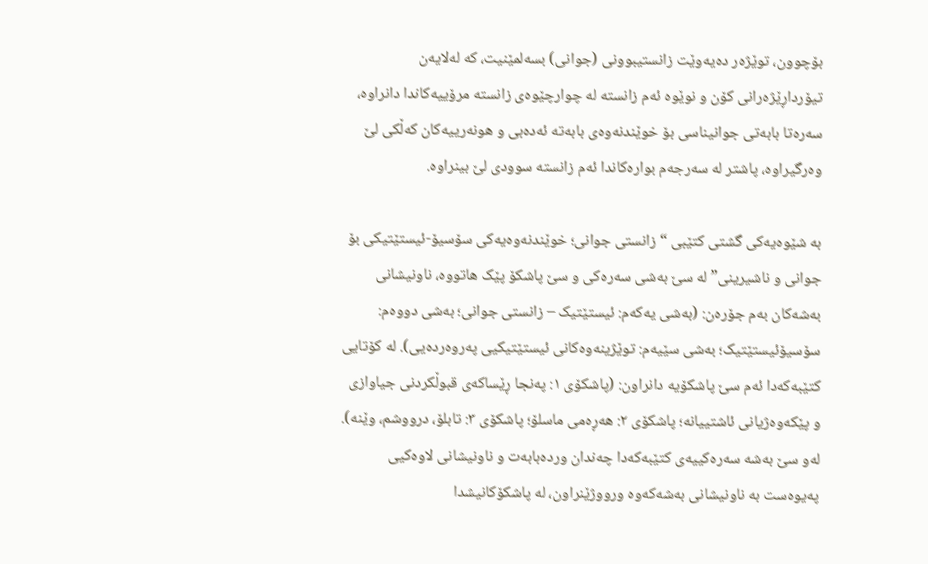بۆچوون، توێژەر دەیەوێت زانستیبوونی (جوانی) بسەلمێنیت، کە لەلایەن تیۆرداڕێژەرانی کۆن و نوێوە ئەم زانستە لە چوارچێوەی زانستە مرۆییەکاندا دانراوە، سەرەتا بابەتی جوانیناسی بۆ خوێندنەوەی بابەتە ئەدەبی و هونەرییەکان کەڵکی لێ وەرگیراوە، پاشتر لە سەرجەم بوارەکاندا ئەم زانستە سوودی لێ بینراوە.

بە شێوەیەکی گشتی کتێبی “زانستی جوانی؛ خوێندنەوەیەکی سۆسیۆ-ئیستێتیکی بۆ جوانی و ناشیرینی” لە سێ بەشی سەرەکی و سێ پاشکۆ پێک هاتووە، ناونیشانی بەشەکان بەم جۆرەن: (بەشی یەکەم: ئیستێتیک – زانستی جوانی؛ بەشی دووەم: سۆسیۆئیستێتیک؛ بەشی سێیەم: توێژینەوەکانی ئیستێتیکیی پەروەردەیی). لە کۆتایی کتێبەکەدا ئەم سێ پاشکۆیە دانراون: (پاشکۆی ١: پەنجا ڕێساکەی قبوڵکردنی جیاوازی و پێکەوەژیانی ئاشتییانە؛ پاشکۆی ٢: هەڕەمی ماسلۆ؛ پاشکۆی ٣: تابلۆ، درووشم، وێنە). لەو سێ بەشە سەرەکییەی کتێبەکەدا چەندان وردەبابەت و ناونیشانی لاوەکیی پەیوەست بە ناونیشانی بەشەکەوە ورووژێنراون، لە پاشکۆکانیشدا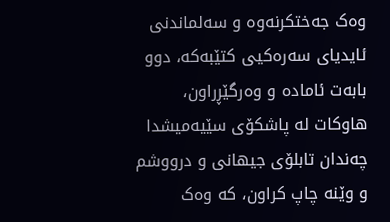وەک جەختکرنەوە و سەلماندنی ئایدیای سەرەکیی کتێبەکە، دوو بابەت ئامادە و وەرگێڕراون، هاوکات لە پاشکۆی سێیەمیشدا چەندان تابلۆی جیهانی و درووشم و وێنە چاپ کراون، کە وەک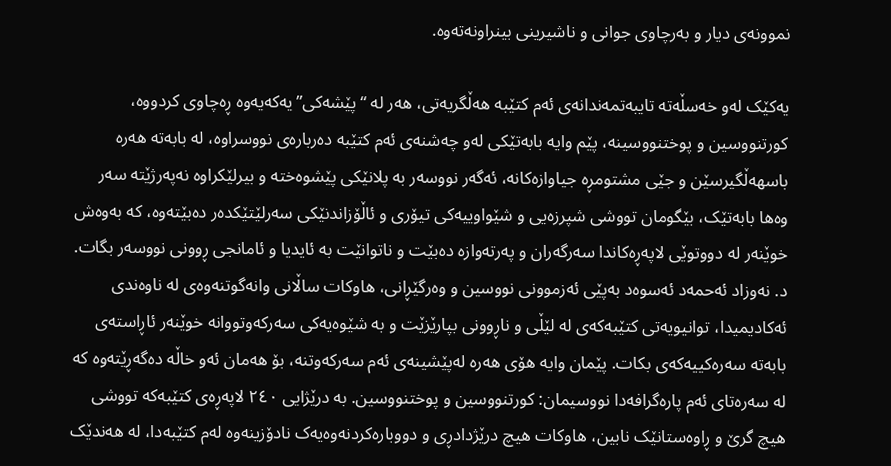نموونەی دیار و بەرچاوی جوانی و ناشیرینی بینراونەتەوە.

یەکێک لەو خەسڵەتە تایبەتمەندانەی ئەم کتێبە هەڵگریەتی، هەر لە “پێشەکی”یەکەیەوە ڕەچاوی کردووە، کورتنووسین و پوختنووسینە، پێم وایە بابەتێکی لەو چەشنەی ئەم کتێبە دەربارەی نووسراوە، لە بابەتە هەرە باسهەڵگیرسێن و جێی مشتومڕە جیاوازەکانە، ئەگەر نووسەر بە پلانێکی پێشوەختە و بیرلێکراوە نەپەرژێتە سەر وەها بابەتێک، بێگومان تووشی شپرزەیی و شێواوییەکی تیۆری و ئاڵۆزاندنێکی سەرلێتێکدەر دەبێتەوە، کە بەوەش خوێنەر لە دووتوێی لاپەڕەکاندا سەرگەران و پەرتەوازە دەبێت و ناتوانێت بە ئایدیا و ئامانجی ڕوونی نووسەر بگات. د. نەوزاد ئەحمەد ئەسوەد بەپێی ئەزموونی نووسین و وەرگێڕانی، هاوکات ساڵانی وانەگوتنەوەی لە ناوەندی ئەکادیمیدا، توانیویەتی کتێبەکەی لە لێڵی و ناڕوونی بپارێزێت و بە شێوەیەکی سەرکەوتووانە خوێنەر ئاڕاستەی بابەتە سەرەکییەکەی بکات. پێمان وایە هۆی هەرە لەپێشینەی ئەم سەرکەوتنە، بۆ هەمان ئەو خاڵە دەگەڕێتەوە کە لە سەرەتای ئەم پارەگرافەدا نووسیمان: کورتنووسین و پوختنووسین. بە درێژایی ٢٤٠ لاپەڕەی کتێبەکە تووشی هیچ گرێ و ڕاوەستانێک نابین، هاوکات هیچ درێژدادڕی و دووبارەکردنەوەیەک نادۆزینەوە لەم کتێبەدا، لە هەندێک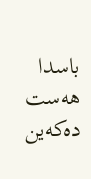باسدا هەست دەکەین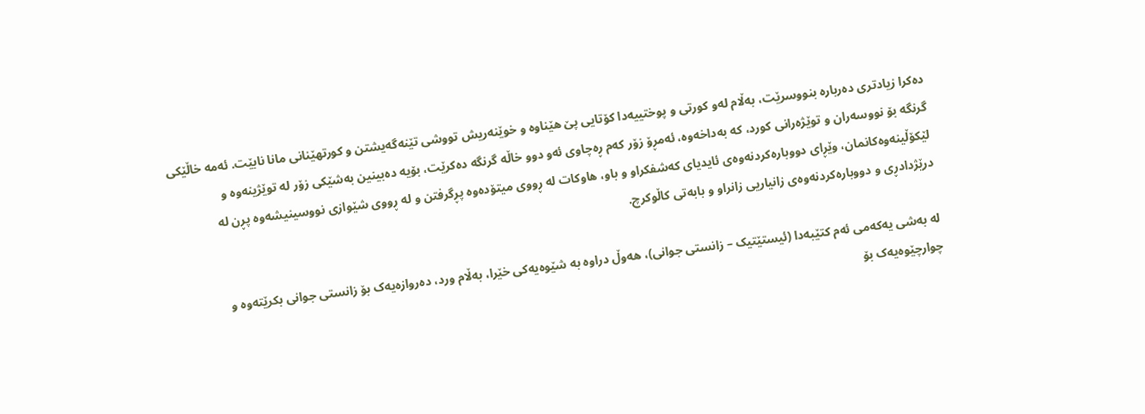دەکرا زیادتری دەربارە بنووسرێت، بەڵام لەو کورتی و پوختییەدا کۆتایی پێ هێناوە و خوێنەریش تووشی تێنەگەیشتن و کورتهێنانی مانا نابێت. ئەمە خاڵێکی گرنگە بۆ نووسەران و توێژەرانی کورد، کە بەداخەوە، ئەمڕۆ زۆر کەم ڕەچاوی ئەو دوو خاڵە گرنگە دەکرێت، بۆیە دەبینین بەشێکی زۆر لە توێژینەوە و لێکۆڵینەوەکانمان، وێڕای دووبارەکردنەوەی ئایدیای کەشفکراو و باو، هاوکات لە ڕووی میتۆدەوە پڕگرفتن و لە ڕووی شێوازی نووسینیشەوە پڕن لە درێژدادڕی و دووبارەکردنەوەی زانیاریی زانراو و بابەتی کاڵوکرچ.

لە بەشی یەکەمی ئەم کتێبەدا (ئیستێتیک – زانستی جوانی)، هەوڵ دراوە بە شێوەیەکی خێرا، بەڵام ورد، دەروازەیەک بۆ زانستی جوانی بکرێتەوە و چوارچێوەیەک بۆ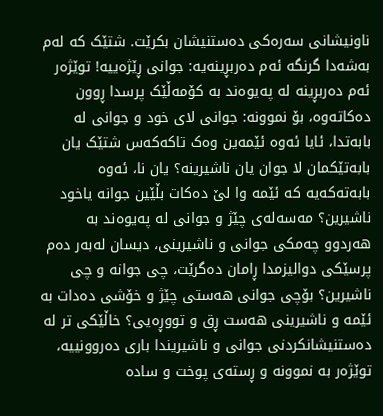ناونیشانی سەرەکی دەستنیشان بکرێت. شتێک کە لەم بەشەدا گرنگە ئەم دەربڕینەیە: جوانی ڕێژەییە! توێژەر ئەم دەربڕینە لە پەیوەند بە کۆمەڵێک پرسدا ڕوون دەکاتەوە، بۆ نموونە: جوانی لای خود و جوانی لە بابەتدا، ئایا ئەوە ئێمەین وەک تاکەکەس شتێک یان بابەتێکمان لا جوان یان ناشیرینە؟ یان نا، ئەوە بابەتەکەیە کە ئێمە وا لێ دەکات بڵێین جوانە یاخود ناشیرین؟ مەسەلەی چێژ و جوانی لە پەیوەند بە هەردوو چەمکی جوانی و ناشیرینی، دیسان لەبەر دەم پرسێکی دوالیزمدا ڕامان دەگرێت، چی جوانە و چی ناشیرین؟ بۆچی جوانی هەستی چێژ و خۆشی دەدات بە ئێمە و ناشیرینی هەست ڕق و تووڕەیی؟ خاڵێکی تر لە دەستنیشانکردنی جوانی و ناشیریندا باری دەروونییە، توێژەر بە نموونە و ڕستەی پوخت و سادە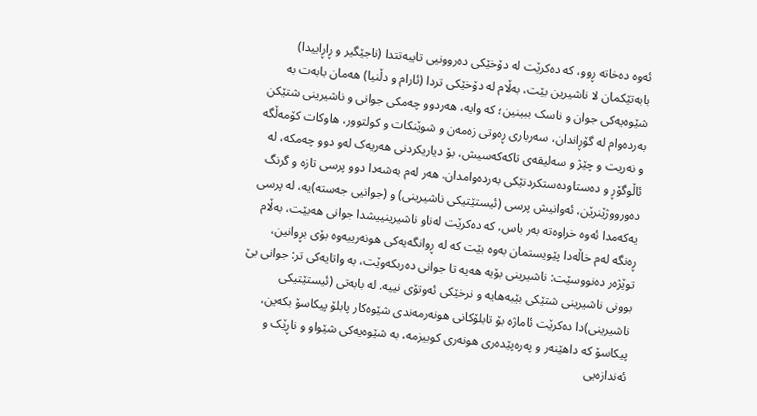ئەوە دەخاتە ڕوو، کە دەکرێت لە دۆخێکی دەروونیی تایبەتتدا (ناجێگیر و ڕاڕاییدا) بابەتێکمان لا ناشیرین بێت، بەڵام لە دۆخێکی تردا (ئارام و دڵنیا) هەمان بابەت بە شێوەیەکی جوان و ناسک ببینین؛ کە وایە، هەردوو چەمکی جوانی و ناشیرینی شتێکن بەردەوام لە گۆڕاندان، سەرباری ڕەوتی زەمەن و شوێنکات و کولتوور، هاوکات کۆمەڵگە و نەریت و چێژ و سەلیقەی تاکەکەسیش، بۆ دیاریکردنی هەریەک لەو دوو چەمکە، لە ئاڵوگۆڕ و دەستاودەستکردنێکی بەردەوامدان. هەر لەم بەشەدا دوو پرسی تازە و گرنگ دەورووژێنرێن، ئەوانیش پرسی (ئیستێتیکی ناشیرینی) و (جوانیی جەستە)یە، لە پرسی یەکەمدا ئەوە خراوەتە بەر باس، کە دەکرێت لەناو ناشیرینییشدا جوانی هەبێت، بەڵام ڕەنگە لەم خاڵەدا پێویستمان بەوە بێت کە لە ڕوانگەیەکی هونەرییەوە بۆی بڕوانین، توێژەر دەنووسێت: ناشیرینی بۆیە هەیە تا جوانی دەربکەوێت، بە واتایەکی تر: جوانی بێ بوونی ناشیرینی شتێکی بێبەهایە و نرخێکی ئەوتۆی نییە. لە بابەتی (ئیستێتیکی ناشیرینی)دا دەکرێت ئاماژە بۆ تابلۆکانی هونەرمەندی شێوەکار پابلۆ پیکاسۆ بکەین، پیکاسۆ کە داهێنەر و پەرەپێدەری هونەری کوبیزمە، بە شێوەیەکی شێواو و ناڕێک و ئەندازەیی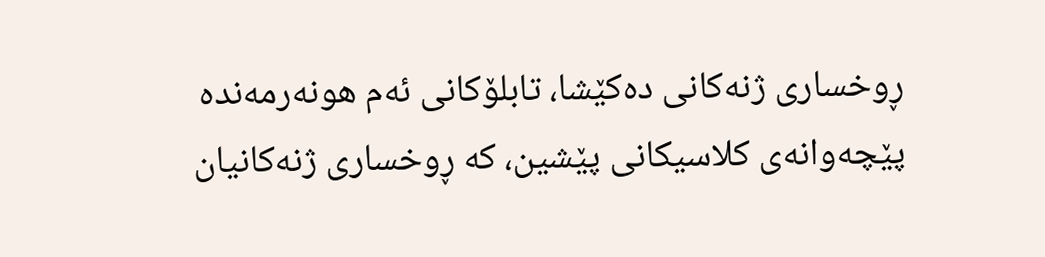ڕوخساری ژنەکانی دەکێشا، تابلۆکانی ئەم هونەرمەندە پێچەوانەی کلاسیکانی پێشین، کە ڕوخساری ژنەکانیان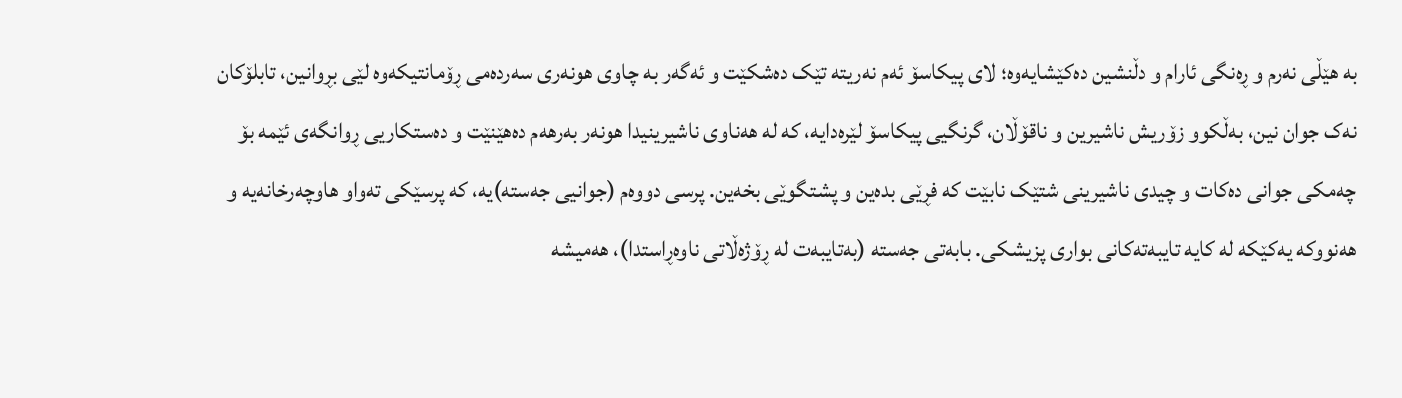بە ‌هێڵی نەرم و ڕەنگی ئارام و دڵنشین دەکێشایەوە؛ لای پیکاسۆ ئەم نەریتە تێک دەشکێت و ئەگەر بە چاوی هونەری سەردەمی ڕۆمانتیکەوە لێی بڕوانین، تابلۆکان نەک جوان نین، بەڵکوو زۆریش ناشیرین و ناقۆڵان، گرنگیی پیکاسۆ لێرەدایە، کە لە هەناوی ناشیرینیدا هونەر بەرهەم دەهێنێت و دەستکاریی ڕوانگەی ئێمە بۆ چەمکی جوانی دەکات و چیدی ناشیرینی شتێک نابێت کە فڕێی بدەین و پشتگوێی بخەین. پرسی دووەم (جوانیی جەستە)یە، کە پرسێکی تەواو هاوچەرخانەیە و هەنووکە یەکێکە لە کایە تایبەتەکانی بواری پزیشکی. بابەتی جەستە (بەتایبەت لە ڕۆژەڵاتی ناوەڕاستدا)، هەمیشە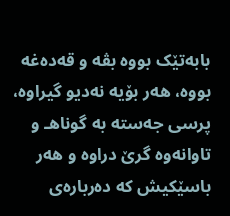بابەتێک بووە بڤە و قەدەغە بووە، هەر بۆیە نەدیو گیراوە، پرسی جەستە بە گوناهـ و تاوانەوە گرێ دراوە و هەر باسێکیش کە دەربارەی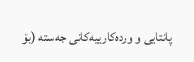پانتایی و وردەکارییەکانی جەستە (بۆ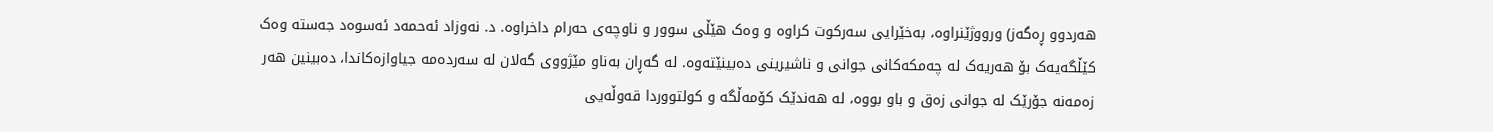هەردوو ڕەگەز) ورووژێنراوە، بەخێرایی سەرکوت کراوە و وەک هێڵی سوور و ناوچەی حەرام داخراوە. د. نەوزاد ئەحمەد ئەسوەد جەستە وەک کێڵگەیەک بۆ هەریەک لە چەمکەکانی جوانی و ناشیرینی دەبینێتەوە. لە گەڕان بەناو مێژووی گەلان لە سەردەمە جیاوازەکاندا، دەبینین هەر زەمەنە جۆرێک لە جوانی زەق و باو بووە، لە هەندێک کۆمەڵگە و کولتووردا قەوڵەیی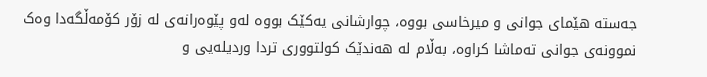جەستە هێمای جوانی و میرخاسی بووە، چوارشانی یەکێک بووە لەو پێوەرانەی لە زۆر کۆمەڵگەدا وەک نموونەی جوانی تەماشا کراوە، بەڵام لە هەندێک کولتووری تردا وردیلەیی و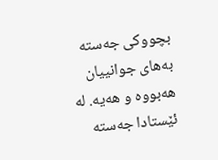بچووکی جەستە بەهای جوانییان هەبووە و هەیە. لە ئێستادا جەستە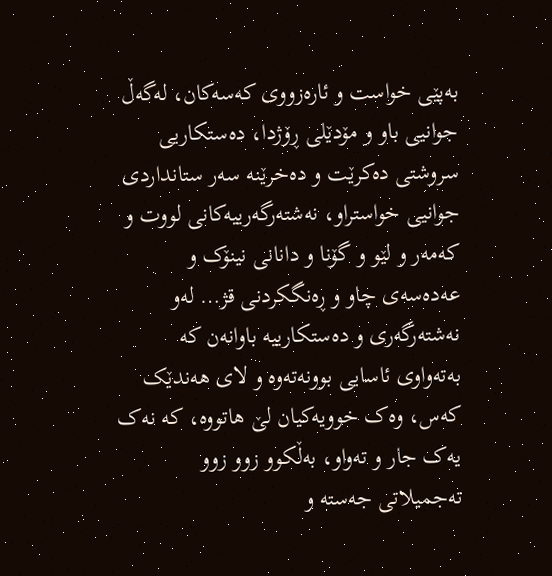بەپێی خواست و ئارەزووی کەسەکان، لەگەڵ جوانیی باو و مۆدێلی ڕۆژدا، دەستکاریی سروشتی دەکرێت و دەخرێنە سەر ستانداردی جوانیی خواستراو، نەشتەرگەرییەکانی لووت و کەمەر و لێو و گۆنا و دانانی نینۆک و عەدەسەی چاو و ڕەنگکردنی قژ… لەو نەشتەرگەری و دەستکارییە باوانەن کە بەتەواوی ئاسایی بوونەتەوە و لای هەندێک کەس، وەک خوویەکیان لێ هاتووە، کە نەک یەک جار و تەواو، بەڵکوو زوو زوو تەجمیلاتی جەستە و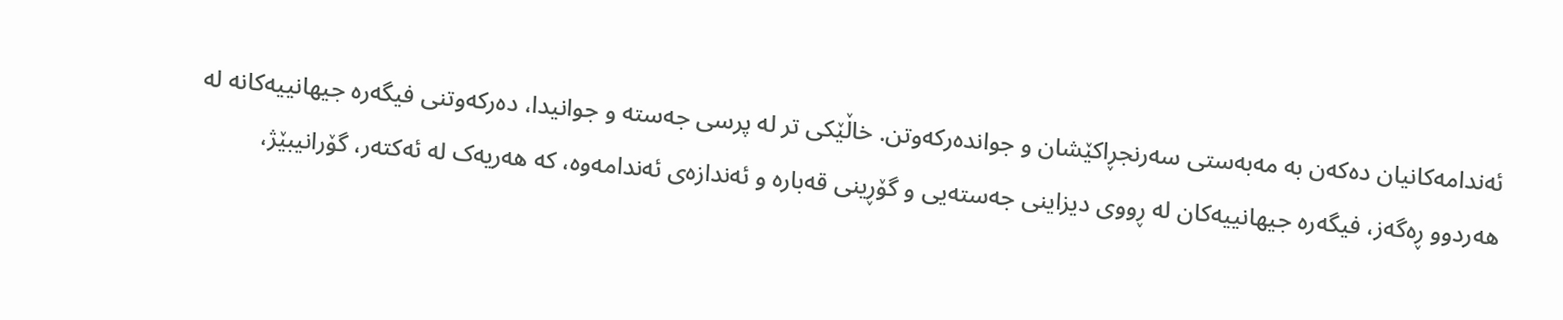ئەندامەکانیان دەکەن بە مەبەستی سەرنجڕاکێشان و جواندەرکەوتن. خاڵێکی تر لە پرسی جەستە و جوانیدا، دەرکەوتنی فیگەرە جیهانییەکانە لە هەردوو ڕەگەز، فیگەرە جیهانییەکان لە ڕووی دیزاینی جەستەیی و گۆڕینی قەبارە و ئەندازەی ئەندامەوە، کە هەریەک لە ئەکتەر، گۆرانیبێژ،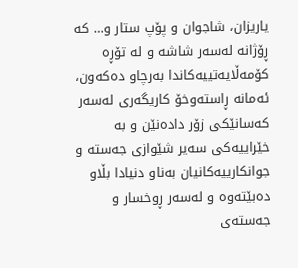یاریزان، شاجوان و پۆپ ستار و… کە ڕۆژانە لەسەر شاشە و لە تۆڕە کۆمەڵایەتییەکاندا بەرچاو دەکەون، ئەمانە ڕاستەوخۆ کاریگەری لەسەر کەسانێکی زۆر دادەنێن و بە خێراییەکی سەیر شێوازی جەستە و جوانکارییەکانیان بەناو دنیادا بڵاو دەبێتەوە و لەسەر ڕوخسار و جەستەی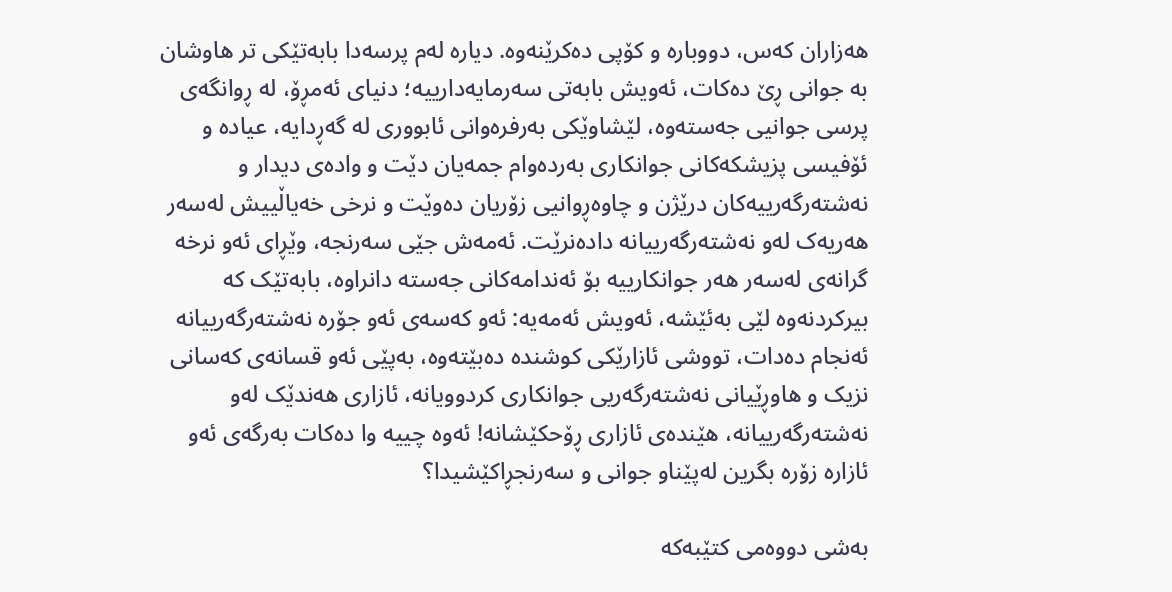هەزاران کەس، دووبارە و کۆپی دەکرێنەوە. دیارە لەم پرسەدا بابەتێکی تر هاوشان بە جوانی ڕێ دەکات، ئەویش بابەتی سەرمایەدارییە؛ دنیای ئەمڕۆ، لە ڕوانگەی پرسی جوانیی جەستەوە، لێشاوێکی بەرفرەوانی ئابووری لە گەڕدایە، عیادە و ئۆفیسی پزیشکەکانی جوانکاری بەردەوام جمەیان دێت و وادەی دیدار و نەشتەرگەرییەکان درێژن و چاوەڕوانیی زۆریان دەوێت و نرخی خەیاڵییش لەسەر هەریەک لەو نەشتەرگەرییانە دادەنرێت. ئەمەش جێی سەرنجە، وێڕای ئەو نرخە گرانەی لەسەر هەر جوانکارییە بۆ ئەندامەکانی جەستە دانراوە، بابەتێک کە بیرکردنەوە لێی بەئێشە، ئەویش ئەمەیە: ئەو کەسەی ئەو جۆرە نەشتەرگەرییانە ئەنجام دەدات، تووشی ئازارێکی کوشندە دەبێتەوە، بەپێی ئەو قسانەی کەسانی نزیک و هاوڕێیانی نەشتەرگەریی جوانکاری کردوویانە، ئازاری هەندێک لەو نەشتەرگەرییانە، هێندەی ئازاری ڕۆحکێشانە! ئەوە چییە وا دەکات بەرگەی ئەو ئازارە زۆرە بگرین لەپێناو جوانی و سەرنجڕاکێشیدا؟

بەشی دووەمی کتێبەکە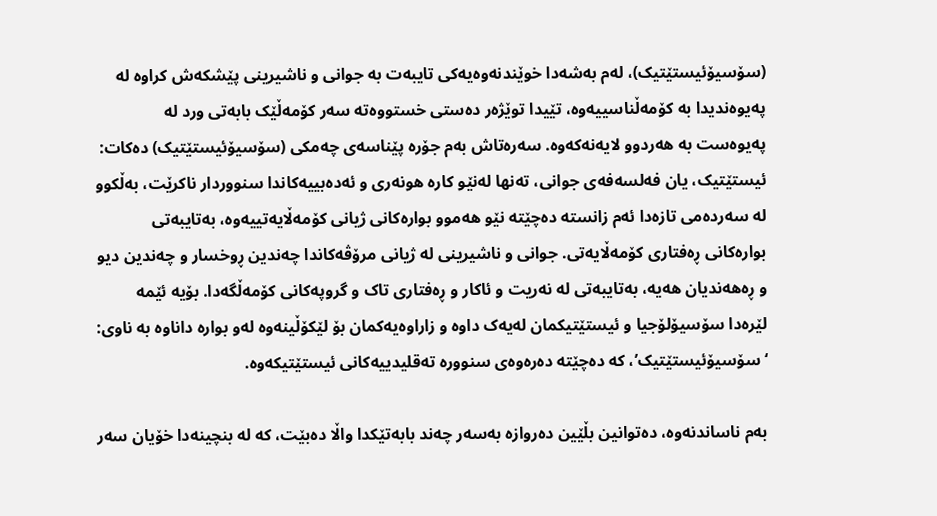(سۆسیۆئیستێتیک)، لەم بەشەدا خوێندنەوەیەکی تایبەت بە جوانی و ناشیرینی پێشکەش کراوە لە پەیوەندیدا بە کۆمەڵناسییەوە، تێیدا توێژەر دەستی خستووەتە سەر کۆمەڵێک بابەتی ورد لە پەیوەست بە هەردوو لایەنەکەوە. سەرەتاش بەم جۆرە پێناسەی چەمکی (سۆسیۆئیستێتیک) دەکات: ئیستێتیک، یان فەلسەفەی جوانی، تەنها لەنێو کارە هونەری و ئەدەبییەکاندا سنووردار ناکرێت، بەڵکوو لە سەردەمی تازەدا ئەم زانستە دەچێتە نێو هەموو بوارەکانی ژیانی کۆمەڵایەتییەوە، بەتایبەتی بوارەکانی ڕەفتاری کۆمەڵایەتی. جوانی و ناشیرینی لە ژیانی مرۆڤەکاندا چەندین ڕوخسار و چەندین دیو و ڕەهەندیان هەیە، بەتایبەتی لە نەریت و ئاکار و ڕەفتاری تاک و گروپەکانی کۆمەڵگەدا. بۆیە ئێمە لێرەدا سۆسیۆلۆجیا و ئیستێتیکمان لەیەک داوە و زاراوەیەکمان بۆ لێکۆڵینەوە لەو بوارە داناوە بە ناوی: ‘سۆسیۆئیستێتیک’، کە دەچێتە دەرەوەی سنوورە تەقلیدییەکانی ئیستێتیکەوە.

بەم ناساندنەوە، دەتوانین بڵێین دەروازە بەسەر چەند بابەتێکدا واڵا دەبێت، کە لە بنچینەدا خۆیان سەر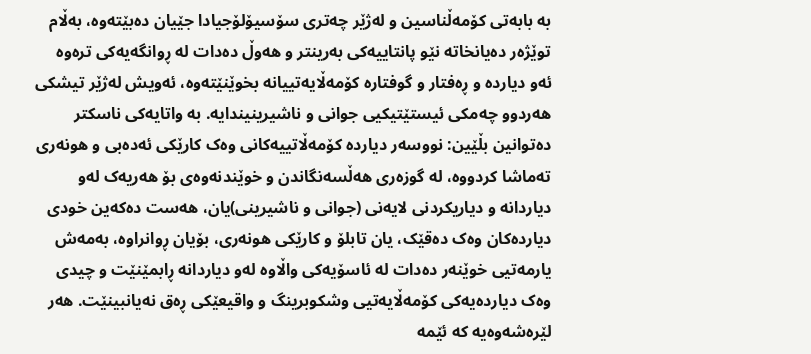بە بابەتی کۆمەڵناسین و لەژێر چەتری سۆسیۆلۆجیادا جێیان دەبێتەوە، بەڵام توێژەر دەیانخاتە نێو پانتاییەکی بەرینتر و هەوڵ دەدات لە ڕوانگەیەکی ترەوە ئەو دیاردە و ڕەفتار و گوفتارە کۆمەڵایەتییانە بخوێنێتەوە، ئەویش لەژێر تیشکی هەردوو چەمکی ئیستێتیکیی جوانی و ناشیرینیندایە. بە واتایەکی ناسکتر دەتوانین بڵێین: نووسەر دیاردە کۆمەڵاتییەکانی وەک کارێکی ئەدەبی و هونەری تەماشا کردووە، لە گوزەری هەڵسەنگاندن و خوێندنەوەی بۆ هەریەک لەو دیاردانە و دیاریکردنی لایەنی (جوانی و ناشیرینی)یان، هەست دەکەین خودی دیاردەکان وەک دەقێک، یان تابلۆ و کارێکی هونەری، بۆیان ڕوانراوە، بەمەش یارمەتیی خوێنەر دەدات لە ئاسۆیەکی واڵاوە لەو دیاردانە ڕابمێنێت و چیدی وەک دیاردەیەکی کۆمەڵایەتیی وشکوبرینگ و واقیعێکی ڕەق نەیانبینێت. هەر لێرەشەوەیە کە ئێمە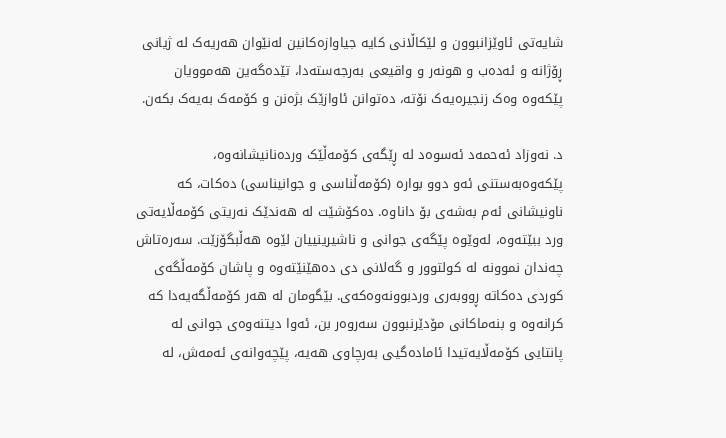شایەتی ئاوێزانبوون و لێکاڵانی کایە جیاوازەکانین لەنێوان هەریەک لە ژیانی ڕۆژانە و ئەدەب و هونەر و واقیعی بەرجەستەدا، تێدەگەین هەموویان پێکەوە وەک زنجیرەیەک نۆتە، دەتوانن ئاوازێک بژەنن و کۆمەک بەیەک بکەن.

د. نەوزاد ئەحمەد ئەسوەد لە ڕێگەی کۆمەڵێک وردەنانیشانەوە، پێکەوەبەستنی ئەو دوو بوارە (کۆمەڵناسی و جوانیناسی) دەکات، کە ناونیشانی ئەم بەشەی بۆ داناوە. دەکۆشێت لە هەندێک نەریتی کۆمەڵایەتی ورد ببێتەوە، لەوێوە پێگەی جوانی و ناشیرینییان لێوە هەڵبگۆزێت. سەرەتاش چەندان نموونە لە کولتوور و گەلانی دی دەهێنێتەوە و پاشان کۆمەڵگەی کوردی دەکاتە ڕووبەری وردبوونەوەکەی. بێگومان لە هەر کۆمەڵگەیەدا کە کرانەوە و بنەماکانی مۆدێرنبوون سەروەر بن، ئەوا دیتنەوەی جوانی لە پانتایی کۆمەڵایەتیدا ئامادەگیی بەرچاوی هەیە، پێچەوانەی ئەمەش، لە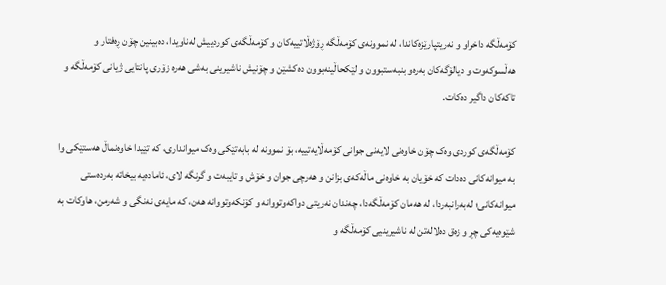کۆمەڵگە داخراو و نەریتپارێزەکاندا، لە نموونەی کۆمەڵگە ڕۆژەڵاتییەکان و کۆمەڵگەی کوردییش لەناویدا، دەبینین چۆن ڕەفتار و هەڵسوکەوت و دیالۆگەکان بەرەو بنبەستبوون و لێکحاڵینەبوون دەکشێن و چۆنیش ناشیرینی بەشی هەرە زۆری پانتایی ژیانی کۆمەڵگە و تاکەکان داگیر دەکات.

کۆمەڵگەی کوردی وەک چۆن خاوەنی لایەنی جوانی کۆمەڵایەتییە، بۆ نموونە لە بابەتێکی وەک میوانداری، کە تێیدا خاوەنماڵ هەستێکی وا بە میوانەکانی دەدات کە خۆیان بە خاوەنی ماڵەکەی بزانن و هەرچی جوان و خۆش و تایبەت و گرنگە لای، ئامادەیە بیخاتە بەردەستی میوانەکانی؛ لەبەرانبەردا، لە هەمان کۆمەڵگەدا، چەندان نەریتی دواکەوتووانە و کۆنکەوتووانە هەن، کە مایەی نەنگی و شەرمن، هاوکات بە شێوەیەکی چڕ و زەق دەلالەتن لە ناشیرینیی کۆمەڵگە و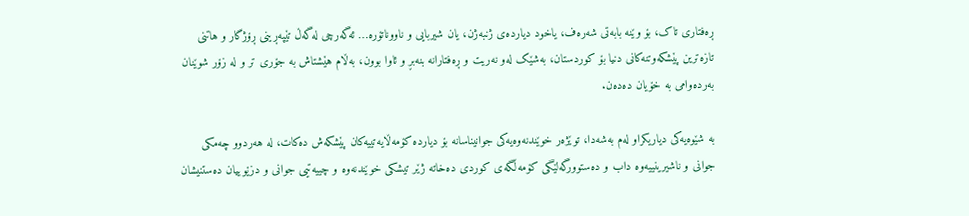ڕەفتاری تاک، بۆ وێنە بابەتی شەرەف، یاخود دیاردەی ژنبەژن، یان شیربایی و ناووناتۆرە… ئەگەرچی لەگەڵ تێپەڕینی ڕۆژگار و هاتنی تازەترین پێشکەوتنەکانی دنیا بۆ کوردستان، بەشێک لەو نەریت و ڕەفتارانە بنەبڕ و ئاوا بوون، بەڵام هێشتاش بە جۆری تر و لە زۆر شوێنان بەردەوامی بە خۆیان دەدەن.

بە شێوەیەکی دیاریکراو لەم بەشەدا، توێژەر خوێندنەوەیەکی جوانیناسانە بۆ دیاردە کۆمەڵایەتییەکان پێشکەش دەکات، لە هەردوو چەمکی جوانی و ناشیرینییەوە داب و دەستوورگەلێگی کۆمەڵگەی کوردی دەخاتە ژێر تیشکی خوێندنەوە و چییەتیی جوانی و دزێوییان دەستنیشان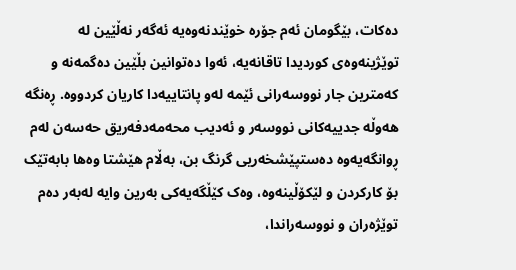دەکات، بێگومان ئەم جۆرە خوێندنەوەیە ئەگەر نەڵێین لە توێژینەوەی کوردیدا تاقانەیە، ئەوا دەتوانین بڵێین دەگمەنە و کەمترین جار نووسەرانی ئێمە لەو پانتاییەدا کاریان کردووە. ڕەنگە هەوڵە جدییەکانی نووسەر و ئەدیب محەمەدفەریق حەسەن لەم ڕوانگەیەوە دەستپێشخەریی گرنگ بن، بەڵام هێشتا وەها بابەتێک بۆ کارکردن و لێکۆڵینەوە، وەک کێڵگەیەکی بەرین وایە لەبەر دەم توێژەران و نووسەراندا،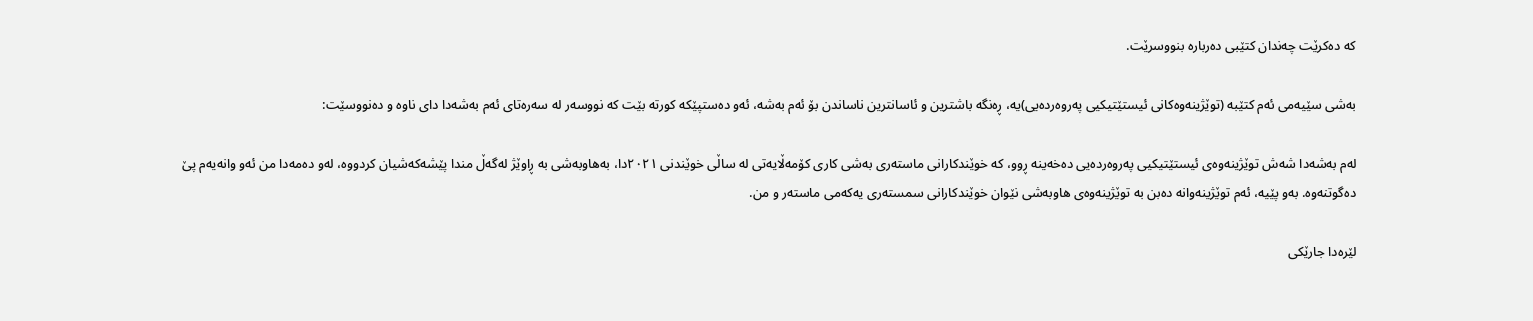کە دەکرێت چەندان کتێبی دەربارە بنووسرێت.

بەشی سێیەمی ئەم کتێبە (توێژینەوەکانی ئیستێتیکیی پەروەردەیی)یە، ڕەنگە باشترین و ئاسانترین ناساندن بۆ ئەم بەشە، ئەو دەستپێکە کورتە بێت کە نووسەر لە سەرەتای ئەم بەشەدا دای ناوە و دەنووسێت:

لەم بەشەدا شەش توێژینەوەی ئیستێتیکیی پەروەردەیی دەخەینە ڕوو، کە خوێندکارانی ماستەری بەشی کاری کۆمەڵایەتی لە ساڵی خوێندنی ٢٠٢١دا، بەهاوبەشی بە ڕاوێژ لەگەڵ مندا پێشەکەشیان کردووە، لەو دەمەدا من ئەو وانەیەم پێ دەگوتنەوە. بەو پێیە، ئەم توێژینەوانە دەبن بە توێژینەوەی هاوبەشی نێوان خوێندکارانی سمستەری یەکەمی ماستەر و من.

لێرەدا جارێکی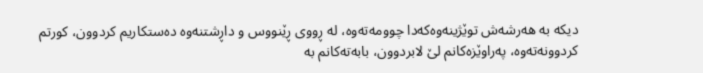دیکە بە هەرشەش توێژینەوەکەدا چوومەتەوە، لە ڕووی ڕێنووس و داڕشتنەوە دەستکاریم کردوون، کورتم کردوونەتەوە، پەراوێزەکانم لێ لابردوون، بابەتەکانم بە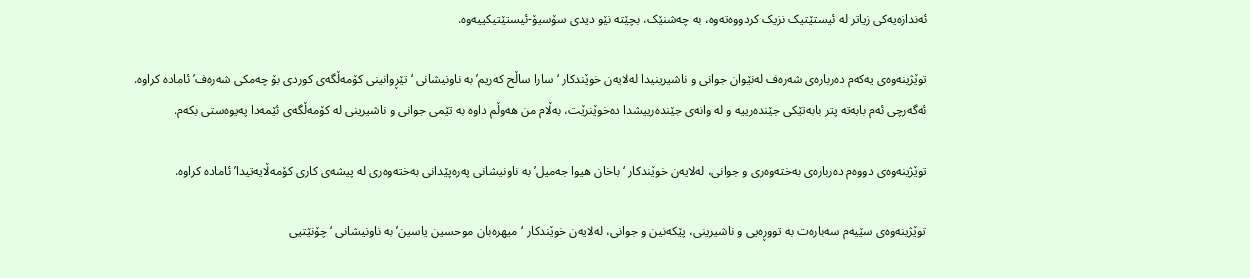ئەندازەیەکی زیاتر لە ئیستێتیک نزیک کردووەتەوە، بە چەشنێک، بچێتە نێو دیدی سۆسیۆ-ئیستێتیکییەوە.

توێژینەوەی یەکەم دەربارەی شەرەف لەنێوان جوانی و ناشیرینیدا لەلایەن خوێندکار ‘سارا ساڵح کەریم’ بە ناونیشانی ‘تێڕوانینی کۆمەڵگەی کوردی بۆ چەمکی شەرەف’ ئامادە کراوە. ئەگەرچی ئەم بابەتە پتر بابەتێکی جێندەرییە و لە وانەی جێندەرییشدا دەخوێنرێت، بەڵام من هەوڵم داوە بە تێمی جوانی و ناشیرینی لە کۆمەڵگەی ئێمەدا پەیوەستی بکەم.

توێژینەوەی دووەم دەربارەی بەختەوەری و جوانی، لەلایەن خوێندکار ‘باخان هیوا جەمیل’ بە ناونیشانی پەرەپێدانی بەختەوەری لە پیشەی کاری کۆمەڵایەتیدا’ ئامادە کراوە.

توێژینەوەی سێیەم سەبارەت بە تووڕەیی و ناشیرینی، پێکەنین و جوانی، لەلایەن خوێندکار ‘میهرەبان موحسین یاسین’ بە ناونیشانی ‘چۆنێتیی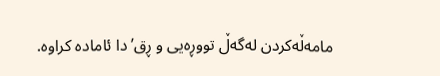مامەڵەکردن لەگەڵ تووڕەیی و ڕق’دا ئامادە کراوە.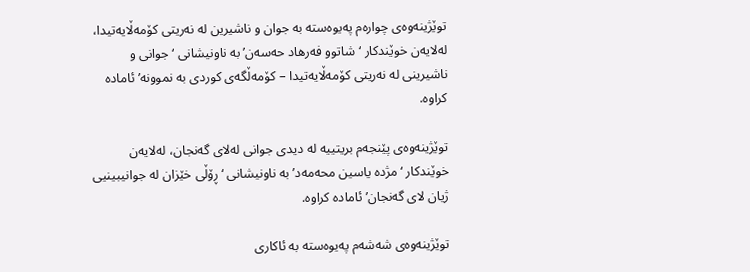توێژینەوەی چوارەم پەیوەستە بە جوان و ناشیرین لە نەریتی کۆمەڵایەتیدا، لەلایەن خوێندکار ‘شاتوو فەرهاد حەسەن’ بە ناونیشانی ‘جوانی و ناشیرینی لە نەریتی کۆمەڵایەتیدا – کۆمەڵگەی کوردی بە نموونە’ ئامادە کراوە.

توێژینەوەی پێنجەم بریتییە لە دیدی جوانی لەلای گەنجان، لەلایەن خوێندکار ‘مژدە یاسین محەمەد’ بە ناونیشانی ‘ڕۆڵی خێزان لە جوانیبینیی ژیان لای گەنجان’ ئامادە کراوە.

توێژینەوەی شەشەم پەیوەستە بە ئاکاری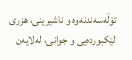تۆڵەسەندنەوە و ناشیرینی، هزری لێکبوردەیی و جوانی، لەلایەن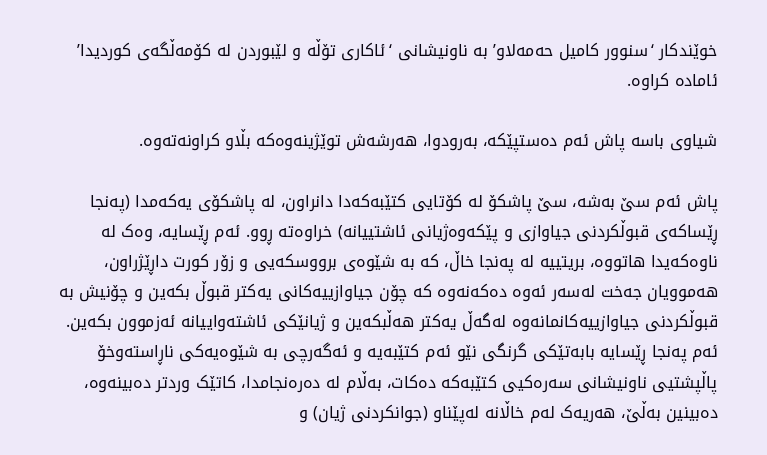خوێندکار ‘سنوور کامیل حەمەلاو’ بە ناونیشانی ‘ئاکاری تۆڵە و لێبوردن لە کۆمەڵگەی کوردیدا’ ئامادە کراوە.

شیاوی باسە پاش ئەم دەستپێکە، بەرودوا، هەرشەش توێژینەوەکە بڵاو کراونەتەوە.

پاش ئەم سێ بەشە، سێ پاشکۆ لە کۆتایی کتێبەکەدا دانراون، لە پاشکۆی یەکەمدا (پەنجا ڕێساکەی قبوڵکردنی جیاوازی و پێکەوەژیانی ئاشتییانە) خراوەتە ڕوو. ئەم ڕێسایە، وەک لە ناوەکەیدا هاتووە، بریتییە لە پەنجا خاڵ، کە بە شێوەی برووسکەیی و زۆر کورت داڕێژراون، هەموویان جەخت لەسەر ئەوە دەکەنەوە کە چۆن جیاوازییەکانی یەکتر قبوڵ بکەین و چۆنیش بە قبوڵکردنی جیاوازییەکانمانەوە لەگەڵ یەکتر هەڵبکەین و ژیانێکی ئاشتەواییانە ئەزموون بکەین. ئەم پەنجا ڕێسایە بابەتێکی گرنگی نێو ئەم کتێبەیە و ئەگەرچی بە شێوەیەکی ناڕاستەوخۆ پاڵپشتیی ناونیشانی سەرەکیی کتێبەکە دەکات، بەڵام لە دەرەنجامدا، کاتێک وردتر دەبینەوە، دەبینین بەڵێ، هەریەک لەم خاڵانە لەپێناو (جوانکردنی ژیان) و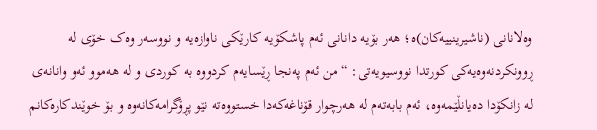وەلانانی (ناشیرینییەکان)ە؛ هەر بۆیە دانانی ئەم پاشکۆیە کارێکی ناوازەیە و نووسەر وەک خۆی لە ڕوونکردنەوەیەکی کورتدا نووسیویەتی: “من ئەم پەنجا ڕێسایەم کردووە بە کوردی و لە هەموو ئەو وانانەی لە زانکۆدا دەیانڵێمەوە، ئەم بابەتەم لە هەرچوار قۆناغەکەدا خستووەتە نێو پڕۆگرامەکانەوە و بۆ خوێندکارەکانم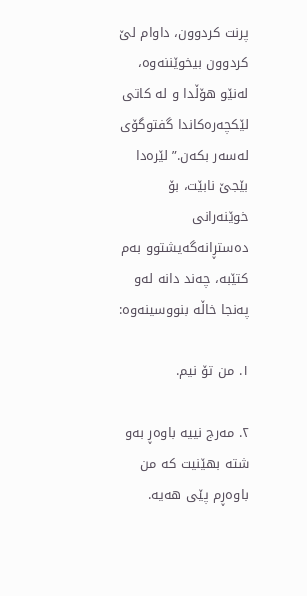پرنت کردوون، داوام لێ کردوون بیخوێننەوە، لەنێو هۆڵدا و لە کاتی لێکچەرەکاندا گفتوگۆی لەسەر بکەن.” لێرەدا بێجێ نابێت، بۆ خوێنەرانی دەستڕانەگەیشتوو بەم کتێبە، چەند دانە لەو پەنجا خاڵە بنووسینەوە:

١. من تۆ نیم.

٢. مەرج نییە باوەڕ بەو شتە بهێنیت کە من باوەڕم پێی هەیە.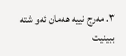٣. مەرج نییە هەمان ئەو شتە ببینیت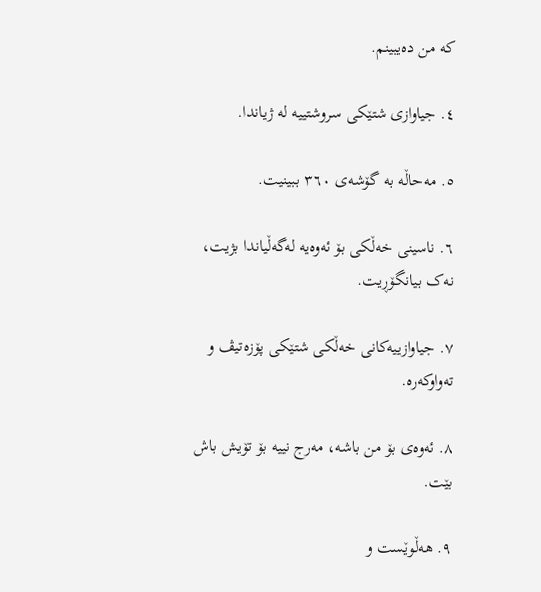کە من دەیبینم.

٤. جیاوازی شتێکی سروشتییە لە ژیاندا.

٥. مەحاڵە بە گۆشەی ٣٦٠ ببینیت.

٦. ناسینی خەڵکی بۆ ئەوەیە لەگەڵیاندا بژیت، نەک بیانگۆڕیت.

٧. جیاوازییەکانی خەڵکی شتێکی پۆزەتیڤ و تەواوکەرە.

٨. ئەوەی بۆ من باشە، مەرج نییە بۆ تۆیش باش بێت.

٩. هەڵوێست و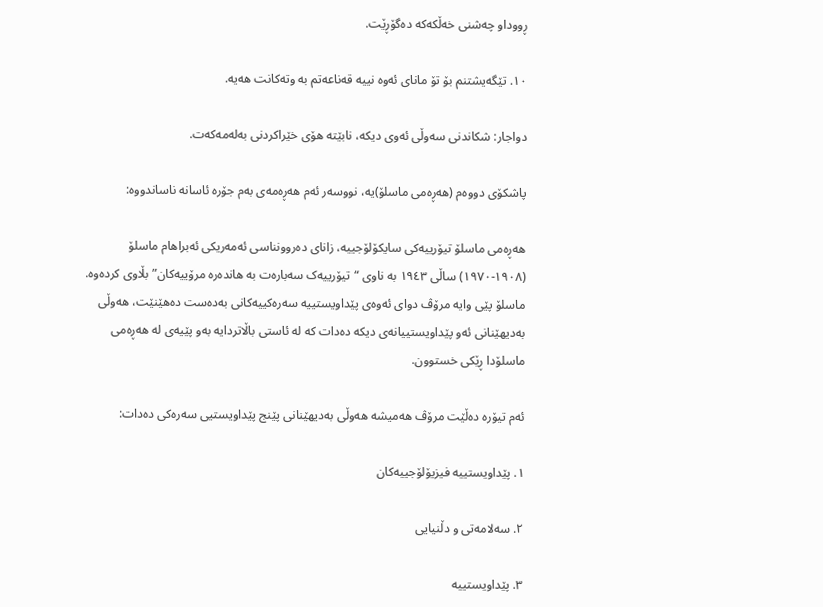ڕووداو چەشنی خەڵکەکە دەگۆڕێت.

١٠. تێگەیشتنم بۆ تۆ مانای ئەوە نییە قەناعەتم بە وتەکانت هەیە.

دواجار: شکاندنی سەوڵی ئەوی دیکە، نابێتە هۆی خێراکردنی بەلەمەکەت.

پاشکۆی دووەم (هەڕەمی ماسلۆ)یە، نووسەر ئەم هەڕەمەی بەم جۆرە ئاسانە ناساندووە:

هەڕەمی ماسلۆ تیۆرییەکی سایکۆلۆجییە، زانای دەروونناسی ئەمەریکی ئەبراهام ماسلۆ (١٩٠٨-١٩٧٠) ساڵی ١٩٤٣ بە ناوی “تیۆرییەک سەبارەت بە هاندەرە مرۆییەکان” بڵاوی کردەوە. ماسلۆ پێی وایە مرۆڤ دوای ئەوەی پێداویستییە سەرەکییەکانی بەدەست دەهێنێت، هەوڵی بەدیهێنانی ئەو پێداویستییانەی دیکە دەدات کە لە ئاستی باڵاتردایە بەو پێیەی لە هەڕەمی ماسلۆدا ڕێکی خستوون.

ئەم تیۆرە دەڵێت مرۆڤ هەمیشە هەوڵی بەدیهێنانی پێنج پێداویستیی سەرەکی دەدات:

١. پێداویستییە فیزیۆلۆجییەکان

٢. سەلامەتی و دڵنیایی

٣. پێداویستییە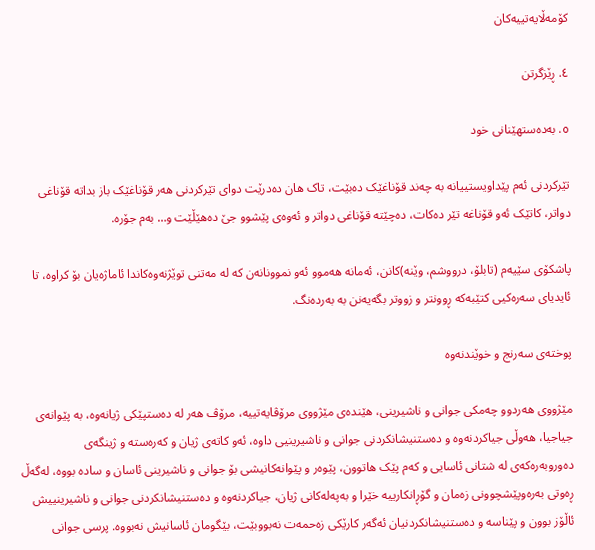کۆمەڵایەتییەکان

٤. ڕێزگرتن

٥. بەدەستهێنانی خود

تێرکردنی ئەم پێداویستییانە بە چەند قۆناغێک دەبێت، تاک هان دەدرێت دوای تێرکردنی هەر قۆناغێک باز بداتە قۆناغی دواتر، کاتێک ئەو قۆناغە تێر دەکات، دەچێتە قۆناغی دواتر و ئەوەی پێشوو جێ دەهێڵێت و… بەم جۆرە.

پاشکۆی سێیەم (تابلۆ، درووشم، وێنە)کانن، ئەمانە هەموو ئەو نموونانەن کە لە مەتنی توێژنەوەکاندا ئاماژەیان بۆ کراوە، تا ئایدیای سەرەکیی کتێبەکە ڕوونتر و زووتر بگەیەنن بە بەردەنگ.

پوختەی سەرنج و خوێندنەوە

مێژووی هەردوو چەمکی جوانی و ناشیرینی، هێندەی مێژووی مرۆڤایەتییە، مرۆڤ هەر لە دەستپێکی ژیانەوە، بە پێوانەی جیاجیا، هەوڵی جیاکردنەوە و دەستنیشانکردنی جوانی و ناشیرینیی داوە، ئەو کاتەی ژیان و کەرەستە و ژینگەی دەوروبەرەکەی لە شتانی ئاسایی و کەم پێک هاتوون، پێوەر و پێوانەکانیشی بۆ جوانی و ناشیرینی ئاسان و سادە بووە، لەگەڵ ڕەوتی بەرەوپێشچوونی زەمان و گۆڕانکارییە خێرا و بەپەلەکانی ژیان، جیاکردنەوە و دەستنیشانکردنی جوانی و ناشیرینییش ئاڵۆز بوون و پێناسە و دەستنیشانکردنیان ئەگەر کارێکی زەحمەت نەبووبێت، بێگومان ئاسانیش نەبووە. پرسی جوانی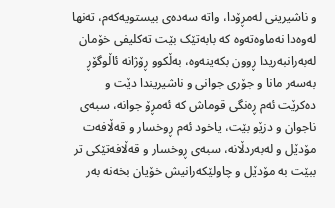و ناشیرینی لەمڕۆدا، واتە سەدەی بیستویەکەم، تەنها لەوەدا نەماوەتەوە کە بابەتێک بێت تەکلیفی خۆمان لەبەرانبەریدا ڕوون بکەینەوە، بەڵکوو ڕۆژانە ئاڵوگۆڕ بەسەر مانا و جۆری جوانی و ناشیریندا دێت و دەکرێت ئەم ڕەنگی قوماش کە ئەمڕۆ جوانە، سبەی ناجوان و دزێو بێت، یاخود ئەم ڕوخسار و قەڵافەت مۆدێل و لەبەردڵانە، سبەی ڕوخسار و قەڵافەتێکی تر ببێت بە مۆدێل و چاولێکەرانیش خۆیان بخەنە بەر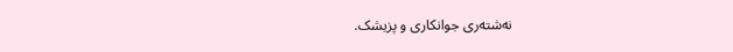نەشتەری جوانکاری و پزیشک.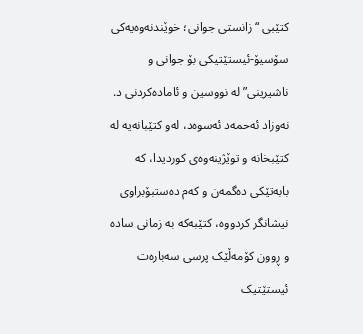کتێبی “زانستی جوانی؛ خوێندنەوەیەکی سۆسیۆ-ئیستێتیکی بۆ جوانی و ناشیرینی” لە نووسین و ئامادەکردنی د. نەوزاد ئەحمەد ئەسوەد، لەو کتێبانەیە لە کتێبخانە و توێژینەوەی کوردیدا، کە بابەتێکی دەگمەن و کەم دەستبۆبراوی نیشانگر کردووە، کتێبەکە بە زمانی سادە و ڕوون کۆمەڵێک پرسی سەبارەت ئیستێتیک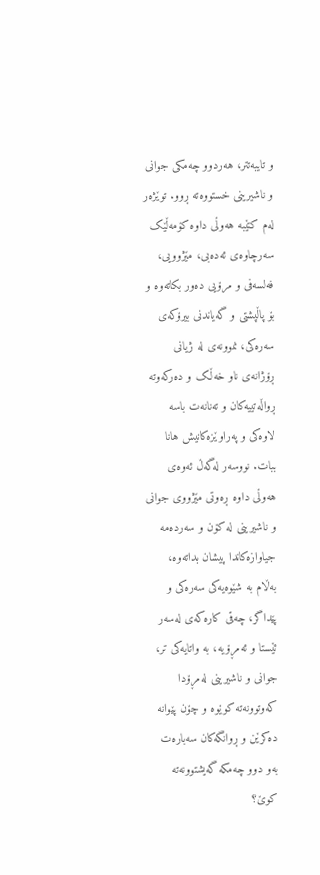و تایبەتتر، هەردوو چەمکی جوانی و ناشیرینی خستووەتە ڕوو. توێژەر لەم کتێبە هەوڵی داوە کۆمەڵێک سەرچاوەی ئەدەبی، مێژوویی، فەلسەفی و مرۆیی دەور بکاتەوە و بۆ پاڵپشتی و گەیاندنی بیرۆکەی سەرەکی، نموونەی لە ژیانی ڕۆژانەی ناو خەڵک و دەرکەوتە ڕواڵەتییەکان و تەنانەت باسە لاوەکی و پەراوێزەکانیش هانا ببات. نووسەر لەگەڵ ئەوەی هەوڵی داوە ڕەوتی مێژووی جوانی و ناشیرینی لە کۆن و سەردەمە جیاوازەکاندا پیشان بداتەوە، بەڵام بە شێوەیەکی سەرەکی و پێداگر، چەقی کارەکەی لەسەر ئێستا و ئەمڕۆیە، بە واتایەکی تر، جوانی و ناشیرینی لەمڕۆدا کەوتوونەتە کوێوە و چۆن پێوانە دەکرێن و ڕوانگەکان سەبارەت بەو دوو چەمکە گەیشتوونەتە کوێ؟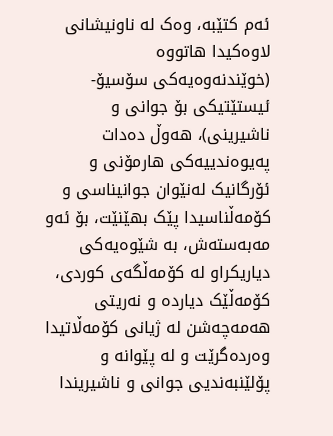ئەم کتێبە، وەک لە ناونیشانی لاوەکیدا هاتووە (خوێندنەوەیەکی سۆسیۆ-ئیستێتیکی بۆ جوانی و ناشیرینی)، هەوڵ دەدات پەیوەندییەکی هارمۆنی و ئۆرگانیک لەنێوان جوانیناسی و کۆمەڵناسیدا پێک بهێنێت، بۆ ئەو مەبەستەش، بە شێوەیەکی دیاریکراو لە کۆمەڵگەی کوردی، کۆمەڵێک دیاردە و نەریتی هەمەچەشن لە ژیانی کۆمەڵاتیدا وەردەگرێت و لە پێوانە و پۆلێنبەندیی جوانی و ناشیریندا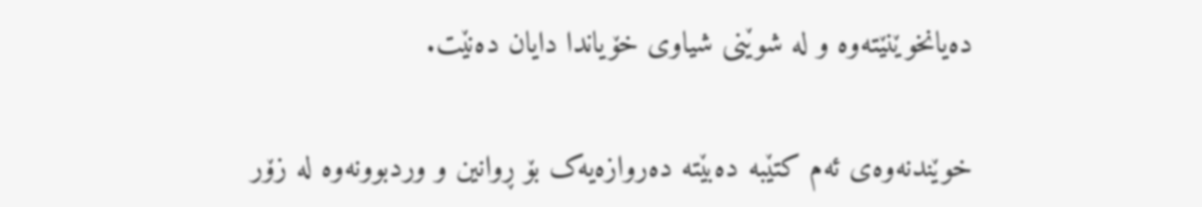دەیانخوێنێتەوە و لە شوێنی شیاوی خۆیاندا دایان دەنێت.

خوێندنەوەی ئەم کتێبە دەبێتە دەروازەیەک بۆ ڕوانین و وردبوونەوە لە زۆر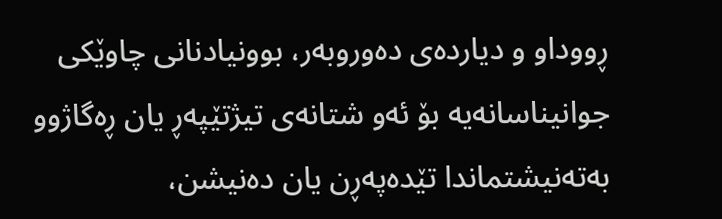ڕووداو و دیاردەی دەوروبەر، بوونیادنانی چاوێکی جوانیناسانەیە بۆ ئەو شتانەی تیژتێپەڕ یان ڕەگاژوو بەتەنیشتماندا تێدەپەڕن یان دەنیشن،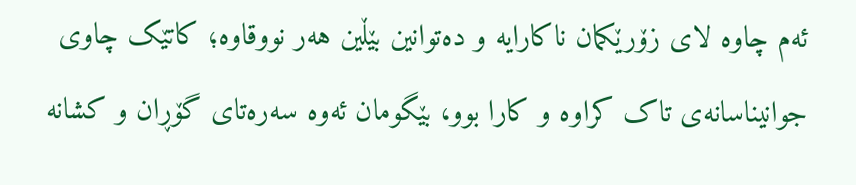ئەم چاوە لای زۆرێکمان ناکارایە و دەتوانین بێڵین هەر نووقاوە؛ کاتێک چاوی جوانیناسانەی تاک کراوە و کارا بوو، بێگومان ئەوە سەرەتای گۆڕان و کشانە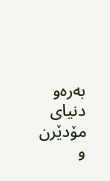بەرەو دنیای مۆدێرن و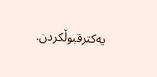یەکترقبوڵکردن.